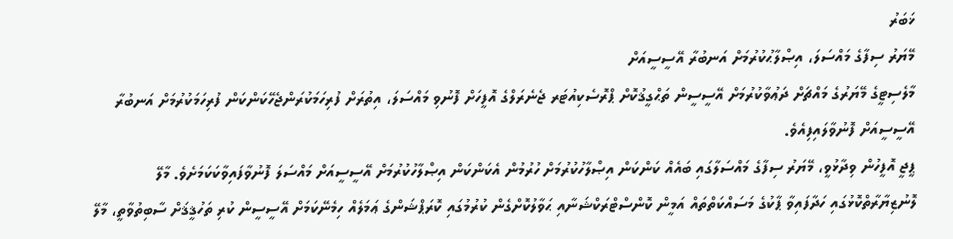ޚަބަރު
މޭޔަރު ސިފާގެ މައްސަލަ، އިޞްލާޙުކުރުމަށް އަނބުރާ އޭސީސީއަށް
މާލެސިޓީގެ މޭޔަރުގެ މައްޗަށް ދަޢުވާކުރުމަށް އޭސީސީން ތަޙްގީޤުކޮށް ޕްރޮސެކިއުޓަރ ޖެނެރަލްގެ އޮފީހަށް ފޮނުވި މައްސަލަ، އިތުރަށް ފުރިހަމަކުރަންޖެހޭކަންކަން ފުރިހަމަކުރުމަށް އަނބުރާ އޭސީސީއަށް ފޮނުވާލައިފިއެވެ.
ޕީޖީ އޮފީހުން ވިދާޅުވީ، މޭޔަރު ސިފާގެ މައްސަލާގައި ބައެއް ކަންކަން އިޞްލާހުކުރުމަށް ހުރުމުން އެކަންކަން އިޞްލާހުކުރުމަށް އޭސީސީއަށް މައްސަލަ ފޮނުވާފައިވާކަކަމަށެވެ. މާލޭ ލޮނުޒިޔާރާތްކޮޅުގައި ހަދާފައިވާ ޕާކުގެ މަސައްކަތްތައް އަމީން ކޮންސްޓްރަކްޝަނާއި ޙަވާލުކޮށްގެން ކުރުމުގައި ކޮރަޕްޝަންގެ ޢަމަލެއް ހިމެނޭކަމަށް އޭސީސީން ކުރި ތަހުޤީޤަށް ސާބިތުވާތީ، މާލޭ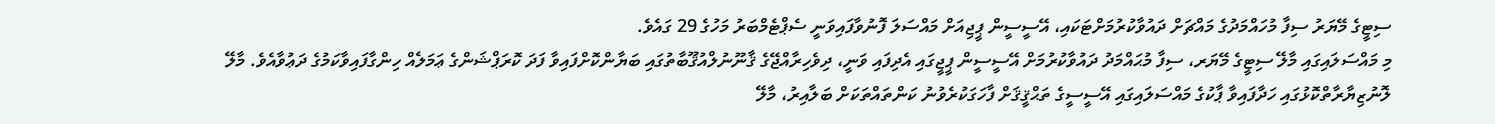ސިޓީގެ މޭޔަރު ސިފާ މުހައްމަދުގެ މައްޗަށް ދައުވާކުރުމަށްޓަކައި، އޭސީސީން ޕީޖިއަށް މައްސަލަ ފޮނުވާފައިވަނީ ސެޕްޓެމްބަރު މަހުގެ 29 ގައެވެ.
މި މައްސަލައިގައި މާލޭ ސިޓީގެ މޭޔަރ، ސިފާ މުޙައްމަދު ދައުވާކުރުމަށް އޭސީސީން ޕީޖީގައި އެދިފައި ވަނީ، ދިވެހިރާއްޖޭގެ ޤާނޫނުލްއުޤޫބާތުގައި ބަޔާންކޮށްފައިވާ ފަދަ ކޮރަޕްޝަންގެ ޢަމަލެއް ހިންގާފައިވާކަމުގެ ދަޢުވާއެވެ. މާލޭ ލޮނުޒިޔާރާތްކޮޅުގައި ހަދާފައިވާ ޕާކުގެ މައްސަލައިގައި އޭސީސީގެ ތަޙްޤީޤަށް ފާހަގަކުރެވުނު ކަންތައްތަކަށް ބަލާއިރު، މާލޭ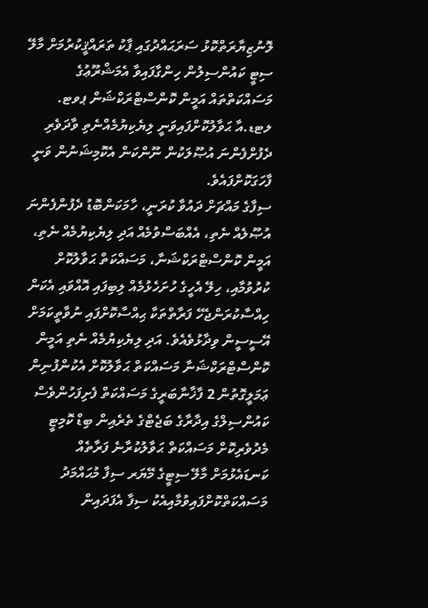ލޮނުޒިޔާރަތްކޮޅު ސަރަޙައްދުގައި ޕާކު ތަރައްޤީކުރުމަށް މާލޭ ސިޓީ ކައުންސިލުން ހިންގާފައިވާ އެމަޝްރޫޢުގެ މަސައްކަތްތައް އަމީން ކޮންސްޓްރަކްޝަން ޕވޓ. ލޓޑ.އާ ޙަވާލުކޮށްފައިވަނީ ލިޔެކިޔުމެއްނެތި ވާދަވެރި ދެފުށްފެންނަ އުޞޫލަކުން ނޫންކަން އެކޮމިޝަނުން ވަނީ ފާހަގަކޮށްފައެވެ.
ސިފާގެ މައްޗަށް ދައުވާ ކުރަނީ، ހާމަކަންބޮޑު ދެފުންފެންނަ އުޞޫލެއް ނެތި، އެއްބަސްވުމެއް އަދި ލިޔެކިޔުމެއް ނެތި، އަމީން ކޮންސްޓްރަކްޝަނާ، މަސައްކަތް ޙަވާލުކޮށް ކުރުވުމާއި، ހިލޭ އެހީގެ ހުށަހެޅުމެއް ލިބިފައި އޮއްވައި އެކަން ހިއްސާކުރަންޖެހޭ ފަރާތްތަކާ ޙިއްސާކޮށްފައި ނުވާތީކަމަށް އޭސީސީން ވިދާޅުވެއެވެ. އަދި ލިޔެކިޔުމެއް ނެތި އަމީން ކޮންސްޓްރަކްޝަނާ މަސައްކަތް ޙަވާލުކޮށް އެކުންފުނިން ޢަމަލީގޮތުން 2 ފާޚާނާބަރީގެ މަސައްކަތް ފެށިފަހުންވެސް ކައުންސިލްގެ އިދާރާގެ ބަޖެޓްގެ ތެރެއިން ބިޑް ކޮމިޓީ މެދުވެރިކޮށް މަސައްކަތް ޙަވާލުކުރާނެ ފަރާތެއް ކަނޑައެޅުމަށް މާލޭ ސިޓީގެ މޭޔަރ ސިފާ މުޙައްމަދު މަސައްކަތްކޮށްފައިވުމާއިއެކު ސިފާ އެފަދައިން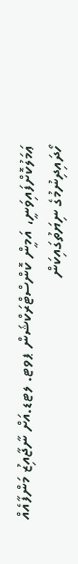ޢަމަލުކޮށްފައިވަނީ، އަމީން ކޮންސްޓްރަކްޝަން ޕވޓ. ލޓޑ.އަށް ނާޖާއިޒު މަންފާއެއް ހޯދައިދިނުމުގެ ނިޔަތުގައިކަން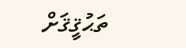ތަޙުޤީޤަށް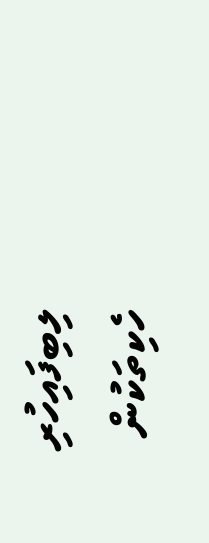ލިބިފައިހުރި ހެކިތަކުން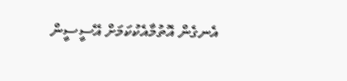އެނގެން އޮތުމާއެކުކަމަށް އޭސީސީން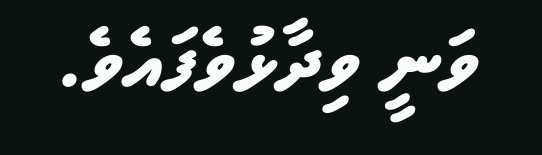ވަނީ ވިދާޅުވެފައެވެ.